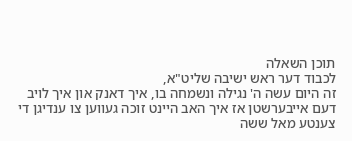תוכן השאלה
לכבוד דער ראש ישיבה שליט"א,
זה היום עשה ה' נגילה ונשמחה בו, איך דאנק און איך לויב דעם אייבערשטן אז איך האב היינט זוכה געווען צו ענדיגן די צענטע מאל ששה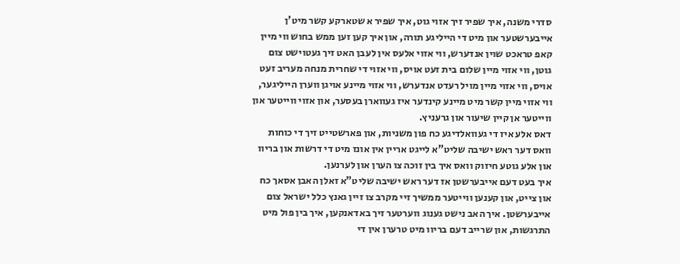סדרי משנה, איך שפיר זיך אזוי גוט, איך שפיר א שטארקע קשר מיט'ן אייבערשטער און מיט די הייליגע תורה, און איך קען זען ממש בחוש ווי מיין קאפ טראכט שוין אנדערש, ווי אזוי אלעס אין לעבן האט זיך געטוישט צום גוטן, ווי אזוי מיין שלום בית זעט אויס, ווי אזוי די שחרית מנחה מעריב זעט אויס, ווי אזוי מיין מויל רעדט אנדערש, ווי אזוי מיינע אויגן ווערן הייליגער, ווי אזוי מיין קשר מיט מיינע קינדער איז געווארן בעסער, און אזוי ווייטער און ווייטער אן קיין שיעור און גרעניץ.
דאס אלע איז די געוואלדיגע כח פון משניות, און פארשטייט זיך די כוחות וואס דער ראש ישיבה שליט"א לייגט אריין אין אונז מיט די דרשות און בריוו און אלע גוטע חיזוק וואס איך בין זוכה צו הערן און לערנען.
איך בעט דעם אייבערשטן אז דער ראש ישיבה שליט"א זאלן האבן אסאך כח און צייט, און קענען ווייטער ממשיך זיי מקרב צו זיין גאנץ כלל ישראל צום אייבערשטן. איך האב נישט גענוג ווערטער זיך באדאנקען, איך בין פול מיט התרגשות, און שרייב דעם בריוו מיט טרערן אין די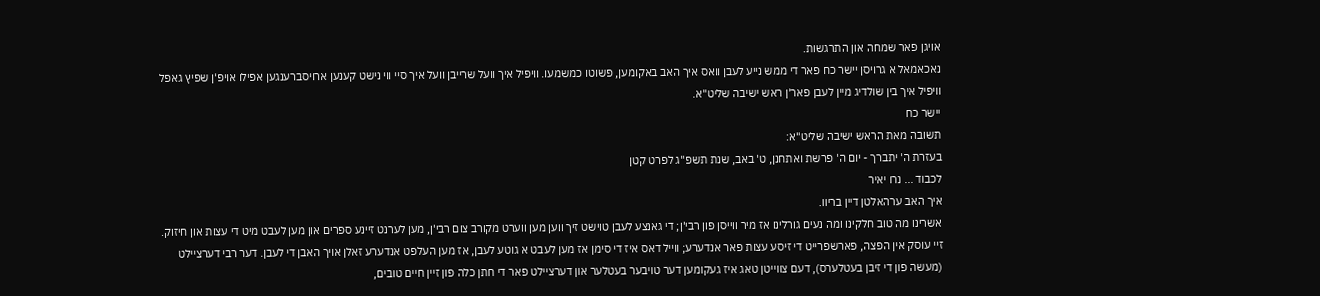אויגן פאר שמחה און התרגשות.
נאכאמאל א גרויסן יישר כח פאר די ממש נייע לעבן וואס איך האב באקומען, פשוטו כמשמעו. וויפיל איך וועל שרייבן וועל איך סיי ווי נישט קענען ארויסברענגען אפילו אויפ'ן שפיץ גאפל וויפיל איך בין שולדיג מיין לעבן פאר'ן ראש ישיבה שליט"א.
יישר כח
תשובה מאת הראש ישיבה שליט"א:
בעזרת ה' יתברך - יום ה' פרשת ואתחנן, ט' באב, שנת תשפ"ג לפרט קטן
לכבוד ... נרו יאיר
איך האב ערהאלטן דיין בריוו.
אשרינו מה טוב חלקינו ומה נעים גורלינו אז מיר ווייסן פון רבי'ן; די גאנצע לעבן טוישט זיך ווען מען ווערט מקורב צום רבי'ן, מען לערנט זיינע ספרים און מען לעבט מיט די עצות און חיזוק.
זיי עוסק אין הפצה, פארשפרייט די זיסע עצות פאר אנדערע; ווייל דאס איז די סימן אז מען לעבט א גוטע לעבן, אז מען העלפט אנדערע זאלן אויך האבן די לעבן. דער רבי דערציילט (מעשה פון די זיבן בעטלערס), דעם צווייטן טאג איז געקומען דער טויבער בעטלער און דערציילט פאר די חתן כלה פון זיין חיים טובים,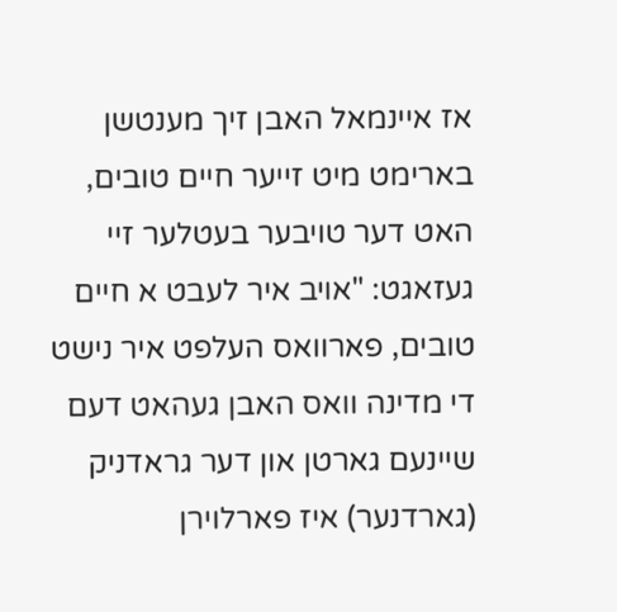אז איינמאל האבן זיך מענטשן בארימט מיט זייער חיים טובים, האט דער טויבער בעטלער זיי געזאגט: "אויב איר לעבט א חיים טובים, פארוואס העלפט איר נישט די מדינה וואס האבן געהאט דעם שיינעם גארטן און דער גראדניק (גארדנער) איז פארלוירן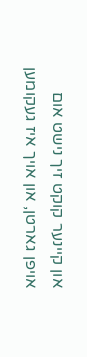און קיינער קוקט זיך נישט אום אויפן גארטן, און אויך איז געקומען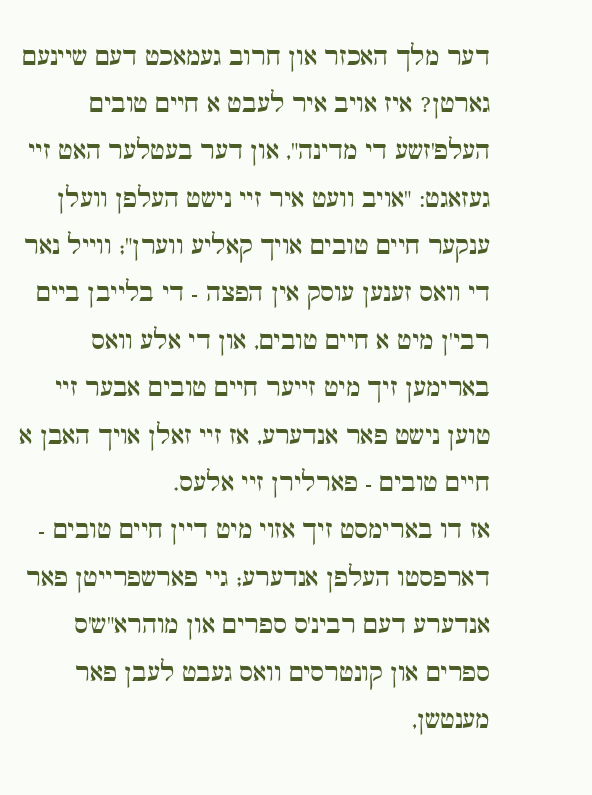דער מלך האכזר און חרוב געמאכט דעם שיינעם גארטן? איז אויב איר לעבט א חיים טובים העלפ'זשע די מדינה", און דער בעטלער האט זיי געזאגט: "אויב וועט איר זיי נישט העלפן וועלן ענקער חיים טובים אויך קאליע ווערן"; ווייל נאר די וואס זענען עוסק אין הפצה - די בלייבן ביים רבי'ן מיט א חיים טובים, און די אלע וואס בארימען זיך מיט זייער חיים טובים אבער זיי טוען נישט פאר אנדערע, אז זיי זאלן אויך האבן א חיים טובים - פארלירן זיי אלעס.
אז דו בארימסט זיך אזוי מיט דיין חיים טובים - דארפסטו העלפן אנדערע; גיי פארשפרייטן פאר אנדערע דעם רבינ'ס ספרים און מוהרא"ש'ס ספרים און קונטרסים וואס געבט לעבן פאר מענטשן,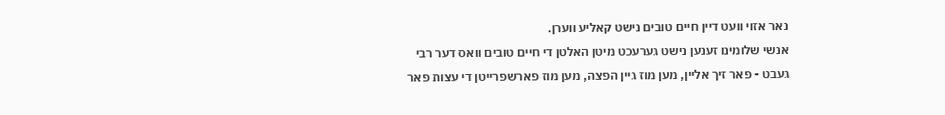נאר אזוי וועט דיין חיים טובים נישט קאליע ווערן.
אנשי שלומינו זענען נישט גערעכט מיטן האלטן די חיים טובים וואס דער רבי געבט - פאר זיך אליין, מען מוז גיין הפצה, מען מוז פארשפרייטן די עצות פאר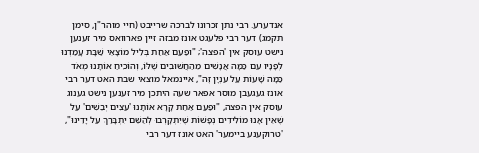אנדערע. רבי נתן זכרונו לברכה שרייבט (חיי מוהר"ן, סימן תקמג) דער רבי פלעגט אונז מבזה זיין פארוואס מיר זענען נישט עוסק אין 'הפצה'; "וּפַעַם אַחַת בְּלֵיל מוֹצָאֵי שַׁבָּת עָמַדְנוּ לְפָנָיו עִם כַּמָּה אֲנָשִׁים מֵהַחֲשׁוּבִים שֶׁלּוֹ, וְהוֹכִיחַ אוֹתָנוּ מְאֹד כַּמָּה שָׁעוֹת עַל עִנְיָן זֶה", איינמאל מוצאי שבת האט דער רבי אונז געגעבן מוסר אפאר שעה היתכן מיר זענען נישט גענוג עוסק אין הפצה, "וּפַעַם אַחַת קָרָא אוֹתָנוּ 'עֵצִים יְבֵשִׁים' עַל שֶׁאֵין אָנוּ מוֹלִידִים נְפָשׁוֹת שֶׁיִּתְקָרְבוּ לְהַשֵּׁם יִתְבָּרַךְ עַל יָדֵינוּ", 'טרוקענע ביימער' האט אונז דער רבי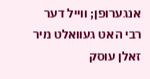אנגערופן; ווייל דער רבי האט געוואלט מיר זאלן עוסק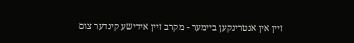זיין אין אנטרינקען ביימער - מקרב זיין אידישע קינדער צום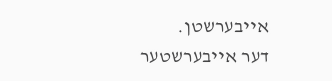אייבערשטן.
דער אייבערשטער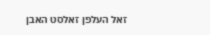זאל העלפן זאלסט האבן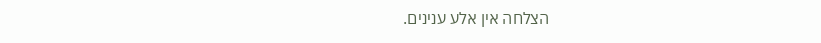הצלחה אין אלע ענינים.